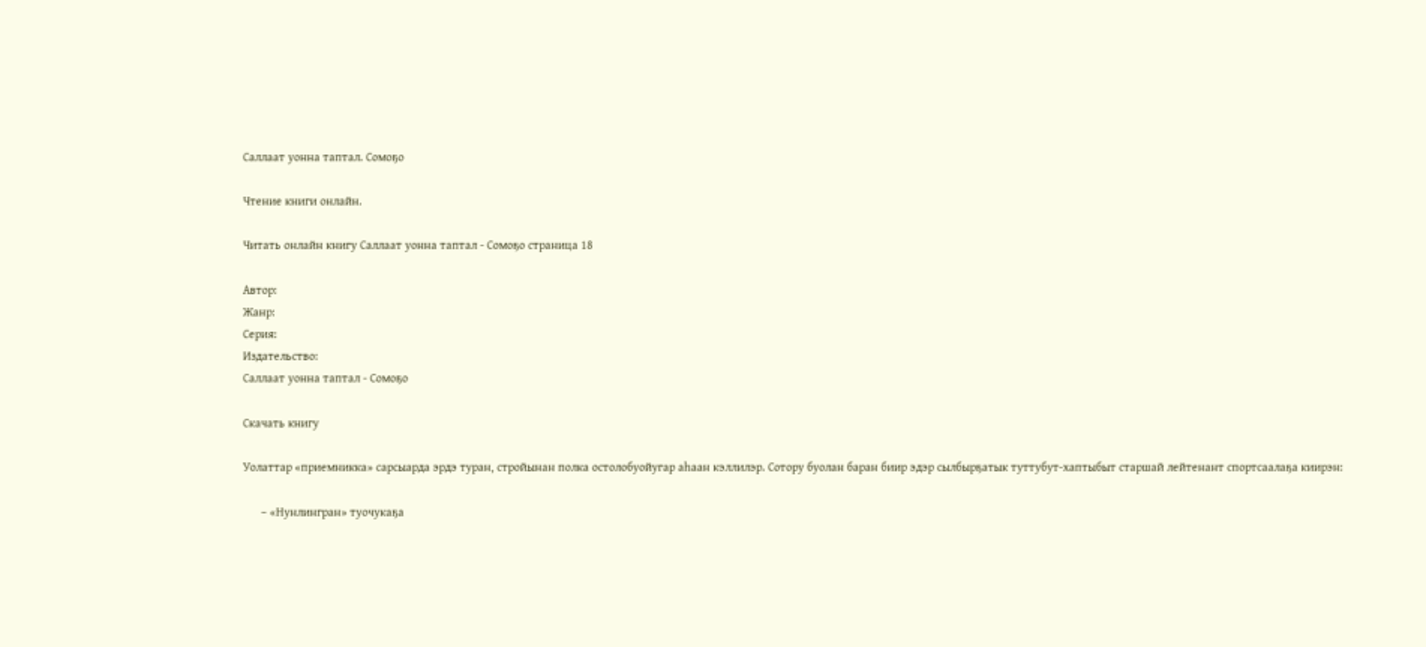Саллаат уонна таптал. Сомоҕо

Чтение книги онлайн.

Читать онлайн книгу Саллаат уонна таптал - Сомоҕо страница 18

Автор:
Жанр:
Серия:
Издательство:
Саллаат уонна таптал - Сомоҕо

Скачать книгу

Уолаттар «приемникка» сарсыарда эрдэ туран, стройынан полка остолобуойугар аһаан кэллилэр. Сотору буолан баран биир эдэр сылбырҕатык туттубут-хаптыбыт старшай лейтенант спортсаалаҕа киирэн:

      – «Нунлингран» туочукаҕа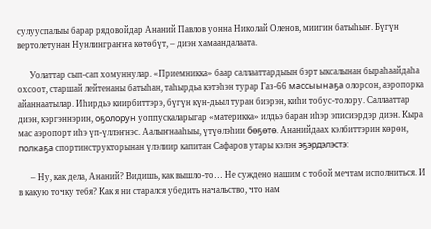сулууспалыы барар рядовойдар Ананий Павлов уонна Николай Оленов, миигин батыһыҥ. Бүгүн вертолетунан Нунлинграҥҥа көтөбүт, – диэн хамаандалаата.

      Уолаттар сып-сап хомуннулар. «Приемникка» баар саллааттардыын бэрт ыксалынан быраһаайдаһа охсоот, старшай лейтенаны батыһан, таһырдьа кэтэһэн турар Газ-66 массыынаҕа олорсон, аэропорка айаннаатылар. Иһирдьэ киирбиттэрэ, бүгүн күн-дьыл туран биэрэн, киһи тобус-толору. Саллааттар диэн, кэргэннэрин, оҕолорун уоппускаларыгар «материкка» илдьэ баран иһэр эписиэрдэр диэн. Кыра мас аэропорт иһэ үп-үллэҥнэс. Аалыҥнааһыы, үтүөлэһии бөҕөтө. Ананийдаах кэлбиттэрин көрөн, полкаҕа спортинструкторынан үлэлиир капитан Сафаров утары кэлэн эҕэрдэлэстэ:

      – Ну, как дела, Ананий? Видишь, как вышло-то… Не суждено нашим с тобой мечтам исполниться. И в какую точку тебя? Как я ни старался убедить начальство, что нам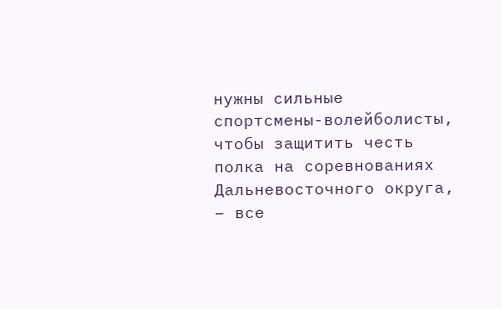нужны сильные спортсмены-волейболисты, чтобы защитить честь полка на соревнованиях Дальневосточного округа, – все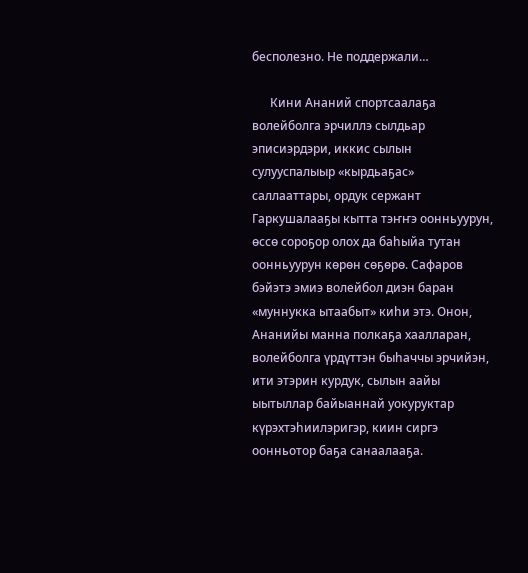бесполезно. Не поддержали…

      Кини Ананий спортсаалаҕа волейболга эрчиллэ сылдьар эписиэрдэри, иккис сылын сулууспалыыр «кырдьаҕас» саллааттары, ордук сержант Гаркушалааҕы кытта тэҥҥэ оонньуурун, өссө сороҕор олох да баһыйа тутан оонньуурун көрөн сөҕөрө. Сафаров бэйэтэ эмиэ волейбол диэн баран «муннукка ытаабыт» киһи этэ. Онон, Ананийы манна полкаҕа хаалларан, волейболга үрдүттэн быһаччы эрчийэн, ити этэрин курдук, сылын аайы ыытыллар байыаннай уокуруктар күрэхтэһиилэригэр, киин сиргэ оонньотор баҕа санаалааҕа.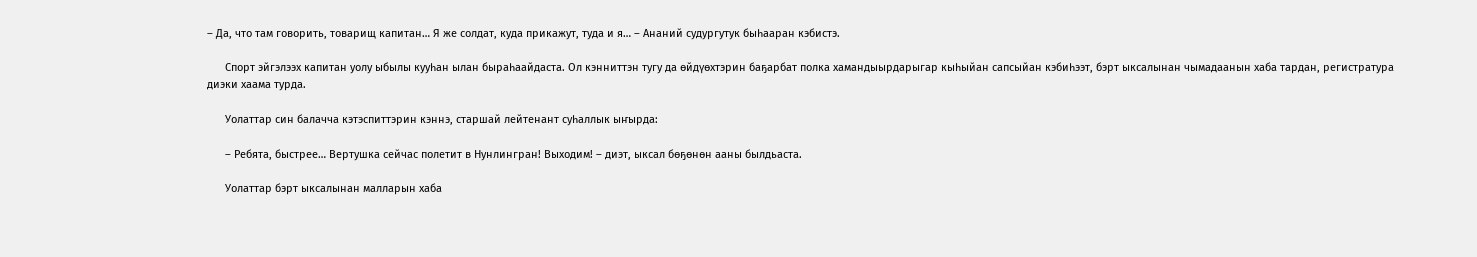– Да, что там говорить, товарищ капитан… Я же солдат, куда прикажут, туда и я… – Ананий судургутук быһааран кэбистэ.

      Спорт эйгэлээх капитан уолу ыбылы кууһан ылан быраһаайдаста. Ол кэнниттэн тугу да өйдүөхтэрин баҕарбат полка хамандыырдарыгар кыһыйан сапсыйан кэбиһээт, бэрт ыксалынан чымадаанын хаба тардан, регистратура диэки хаама турда.

      Уолаттар син балачча кэтэспиттэрин кэннэ, старшай лейтенант суһаллык ыҥырда:

      – Ребята, быстрее… Вертушка сейчас полетит в Нунлингран! Выходим! – диэт, ыксал бөҕөнөн ааны былдьаста.

      Уолаттар бэрт ыксалынан малларын хаба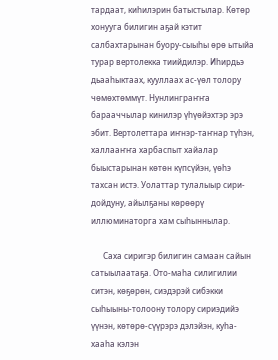тардаат, киһилэрин батыстылар. Көтөр хонууга билигин аҕай кэтит салбахтарынан буору-сыыһы өрө ытыйа турар вертолекка тиийдилэр. Иһирдьэ дьааһыктаах, кууллаах ас-үөл толору чөмөхтөммүт. Нунлинграҥҥа барааччылар кинилэр үһүөйэхтэр эрэ эбит. Вертолеттара иҥнэр-таҥнар түһэн, халлааҥҥа харбаспыт хайалар быыстарынан көтөн күпсүйэн, үөһэ тахсан истэ. Уолаттар тулалыыр сири-дойдуну, айылҕаны көрөөрү иллюминаторга хам сыһыннылар.

      Саха сиригэр билигин самаан сайын сатыылаатаҕа. Ото-маһа силигилии ситэн, көҕөрөн, сиэдэрэй сибэкки сыһыыны-толоону толору сириэдийэ үүнэн, көтөрө-сүүрэрэ дэлэйэн, куһа-хааһа кэлэн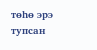төһө эрэ тупсан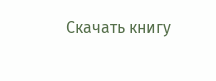Скачать книгу